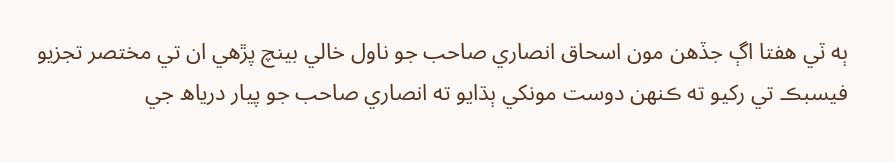ٻه ٽي ھفتا اڳ جڏھن مون اسحاق انصاري صاحب جو ناول خالي بينچ پڙھي ان تي مختصر تجزيو فيسبڪ تي رکيو ته ڪنھن دوست مونکي ٻڌايو ته انصاري صاحب جو پيار درياھ جي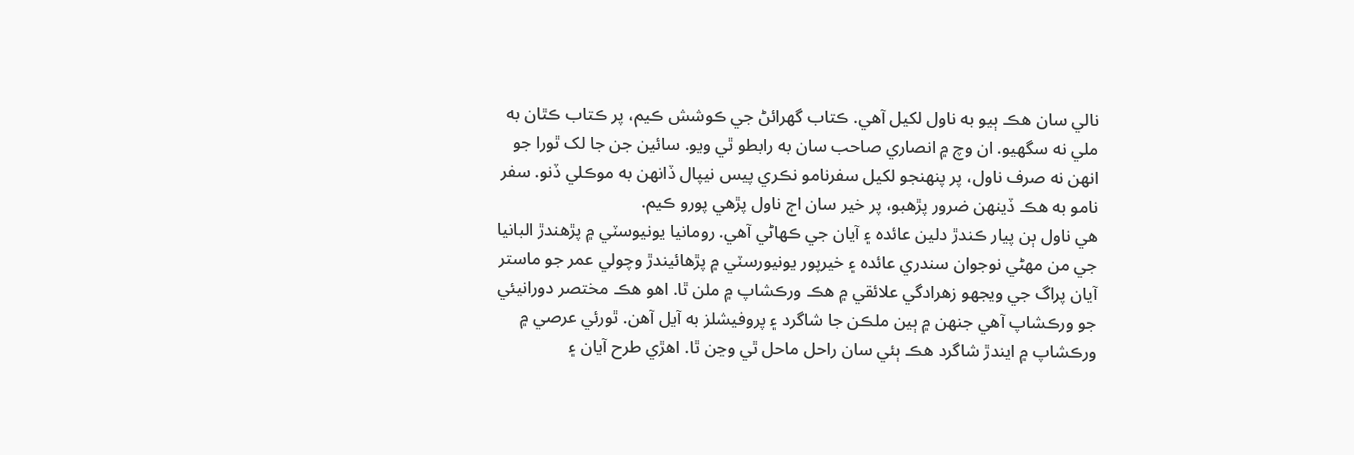نالي سان ھڪ ٻيو به ناول لکيل آھي. ڪتاب گھرائڻ جي ڪوشش ڪيم، پر ڪتاب ڪٿان به ملي نه سگھيو. ان وچ ۾ انصاري صاحب سان به رابطو ٿي ويو. سائين جن جا لک ٿورا جو انھن نه صرف ناول، پر پنھنجو لکيل سفرنامو نڪري پيس نيپال ڏانھن به موڪلي ڏنو. سفر نامو به ھڪ ڏينھن ضرور پڙھبو، پر خير سان اڄ ناول پڙھي پورو ڪيم.
ھي ناول ٻن پيار ڪندڙ دلين عائده ۽ آيان جي ڪھاڻي آھي. رومانيا يونيوسٽي ۾ پڙھندڙ البانيا جي من مھڻي نوجوان سندري عائده ۽ خيرپور يونيورسٽي ۾ پڙھائيندڙ وچولي عمر جو ماستر آيان پراگ جي ويجھو زھرادگي علائقي ۾ ھڪ ورڪشاپ ۾ ملن ٿا. اھو ھڪ مختصر دورانيئي جو ورڪشاپ آھي جنھن ۾ ٻين ملڪن جا شاگرد ۽ پروفيشلز به آيل آھن. ٿورئي عرصي ۾ ورڪشاپ ۾ ايندڙ شاگرد ھڪ ٻئي سان راحل ماحل ٿي وڃن ٿا. اھڙي طرح آيان ۽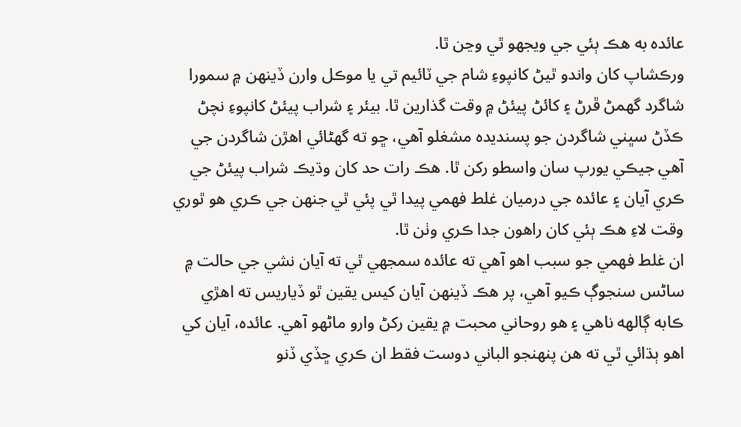عائده به ھڪ ٻئي جي ويجھو ٿي وڃن ٿا.
ورڪشاپ کان واندو ٿيڻ کانپوءِ شام جي ٽائيم تي يا موڪل وارن ڏينھن ۾ سمورا شاگرد گھمڻ ڦرڻ ۽ کائڻ پيئڻ ۾ وقت گذارين ٿا. بيئر ۽ شراب پيئڻ کانپوءِ نچڻ ڪڏڻ سڀني شاگردن جو پسنديده مشغلو آھي، ڇو ته گھڻائي اھڙن شاگردن جي آھي جيڪي يورپ سان واسطو رکن ٿا. ھڪ رات حد کان وڌيڪ شراب پيئڻ جي ڪري آيان ۽ عائده جي درميان غلط فھمي پيدا ٿي پئي ٿي جنھن جي ڪري ھو ٿوري وقت لاءِ ھڪ ٻئي کان راھون جدا ڪري وٺن ٿا.
ان غلط فھمي جو سبب اھو آھي ته عائده سمجھي ٿي ته آيان نشي جي حالت ۾ ساڻس سنجوڳ ڪيو آھي، پر ھڪ ڏينھن آيان کيس يقين ٿو ڏياريس ته اھڙي ڪابه ڳالھه ناھي ۽ ھو روحاني محبت ۾ يقين رکڻ وارو ماڻھو آھي. عائده، آيان کي اھو ٻڌائي ٿي ته ھن پنھنجو الباني دوست فقط ان ڪري ڇڏي ڏنو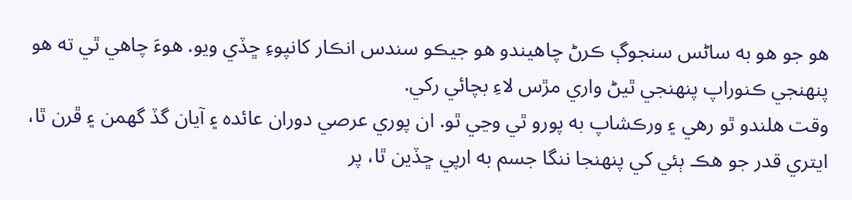ھو جو ھو به ساڻس سنجوڳ ڪرڻ چاھيندو ھو جيڪو سندس انڪار کانپوءِ ڇڏي ويو. ھوءَ چاھي ٿي ته ھو پنھنجي ڪنوراپ پنھنجي ٿيڻ واري مڙس لاءِ بچائي رکي.
وقت ھلندو ٿو رھي ۽ ورڪشاپ به پورو ٿي وڃي ٿو. ان پوري عرصي دوران عائده ۽ آيان گڏ گھمن ۽ ڦرن ٿا، ايتري قدر جو ھڪ ٻئي کي پنھنجا ننگا جسم به ارپي ڇڏين ٿا، پر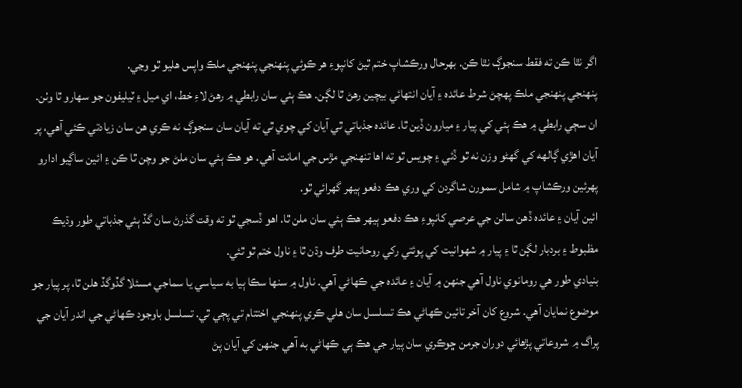اگر نٿا ڪن ته فقط سنجوڳ نٿا ڪن. بھرحال ورڪشاپ ختم ٿيڻ کانپوءِ ھر ڪوئي پنھنجي پنھنجي ملڪ واپس ھليو ٿو وڃي.
پنھنجي پنھنجي ملڪ پھچڻ شرط عائده ۽ آيان انتھائي بيچين رھڻ ٿا لڳن. ھڪ ٻئي سان رابطي ۾ رھڻ لاءِ خط، اي ميل ۽ ٽيليفون جو سھارو ٿا وٺن. ان سڄي رابطي ۾ ھڪ ٻئي کي پيار ۽ ميارون ڏين ٿا. عائده جذباتي ٿي آيان کي چوي ٿي ته آيان سان سنجوڳ نه ڪري ھن سان زيادتي ڪئي آھي، پر آيان اھڙي ڳالھه کي گھڻو وزن نه ٿو ڏئي ۽ چويس ٿو ته اھا تنھنجي مڙس جي امانت آھي. ھو ھڪ ٻئي سان ملڻ جو وچن ٿا ڪن ۽ ائين ساڳيو ادارو پھرئين ورڪشاپ ۾ شامل سمورن شاگردن کي وري ھڪ دفعو ٻيھر گھرائي ٿو.
ائين آيان ۽ عائده ڏھن سالن جي عرصي کانپوءِ ھڪ دفعو ٻيھر ھڪ ٻئي سان ملن ٿا. اھو ڏسجي ٿو ته وقت گذرڻ سان گڏ ٻئي جذباتي طور وڌيڪ مظبوط ۽ بردبار لڳن ٿا ۽ پيار ۾ شھوانيت کي پوئتي رکي روحانيت طرف وڌن ٿا ۽ ناول ختم ٿو ٿئي.
بنيادي طور ھي رومانوي ناول آھي جنھن ۾ آيان ۽ عائده جي ڪھاڻي آھي. ناول ۾ سنھا سڪا ٻيا به سياسي يا سماجي مسئلا گڏوگڏ ھلن ٿا، پر پيار جو موضوع نمايان آھي. شروع کان آخر تائين ڪھاڻي ھڪ تسلسل سان ھلي ڪري پنھنجي اختتام تي پڄي ٿي. تسلسل باوجود ڪھاڻي جي اندر آيان جي پراگ ۾ شروعاتي پڙھائي دوران جرمن ڇوڪري سان پيار جي ھڪ ٻي ڪھاڻي به آھي جنھن کي آيان پڻ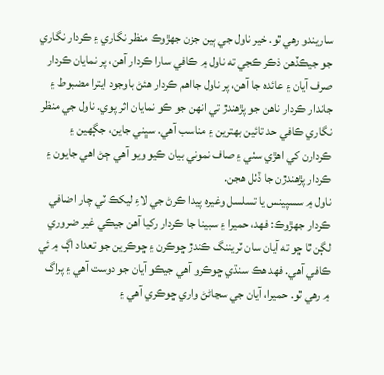ساريندو رھي ٿو. خير ناول جي ٻين جزن جھڙوڪ منظر نگاري ۽ ڪردار نگاري جو جيڪڏهن ذڪر ڪجي ته ناول ۾ ڪافي سارا ڪردار آھن، پر نمايان ڪردار صرف آيان ۽ عائدہ جا آھن، پر ناول جااھم ڪردار ھئڻ باوجود ايترا مضبوط ۽ جاندار ڪردار ناھن جو پڙھندڙ تي انھن جو ڪو نمايان اثر پوي. ناول جي منظر نگاري ڪافي حد تائين بھترين ۽ مناسب آھي. سڀني جاين، جڳھين ۽ ڪردارن کي اھڙي سٺي ۽ صاف نموني بيان ڪيو ويو آھي ڄڻ اھي جايون ۽ ڪردار پڙھندڙن جا ڏٺل ھجن.
ناول ۾ سسپينس يا تسلسل وغيره پيدا ڪرڻ جي لاءِ ليکڪ ٽي چار اضافي ڪردار جھڙوڪ: فھد، حميرا ۽ سبينا جا ڪردار رکيا آھن جيڪي غير ضروري لڳن ٿا ڇو ته آيان سان ٽريننگ ڪندڙ ڇوڪرن ۽ ڇوڪرين جو تعداد اڳ ۾ ئي ڪافي آھي. فھد ھڪ سنڌي ڇوڪرو آھي جيڪو آيان جو دوست آھي ۽ پراگ ۾ رھي ٿو. حميرا، آيان جي سڃاڻڻ واري ڇوڪري آھي ۽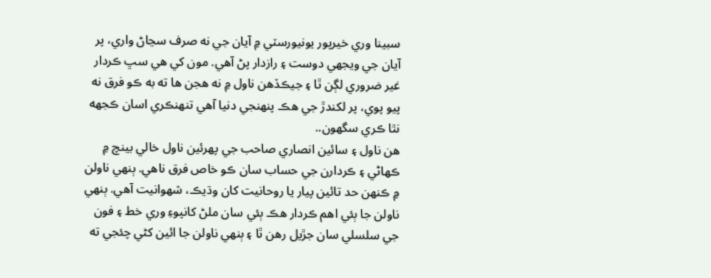سبينا وري خيرپور يونيورسٽي ۾ آيان جي نه صرف سڃاڻ واري، پر آيان جي ويجھي دوست ۽ رازدار پڻ آھي. مون کي ھي سڀ ڪردار غير ضروري لڳن ٿا ۽ جيڪڏهن ناول ۾ نه ھجن ھا ته به ڪو فرق نه پيو پوي، پر لکندڙ جي ھڪ پنھنجي دنيا آھي تنھنڪري اسان ڪجھه نٿا ڪري سگھون..
ھن ناول ۽ سائين انصاري صاحب جي پھرئين ناول خالي بينچ ۾ ڪھاڻي ۽ ڪردارن جي حساب سان ڪو خاص فرق ناھي. ٻنھي ناولن ۾ ڪنھن حد تائين پيار يا روحانيت کان وڌيڪ، شھوانيت آھي. ٻنھي ناولن جا ٻئي اھم ڪردار ھڪ ٻئي سان ملڻ کانپوءِ وري خط ۽ فون جي سلسلي سان جڙيل رھن ٿا ۽ ٻنھي ناولن جا ائين کڻي چئجي ته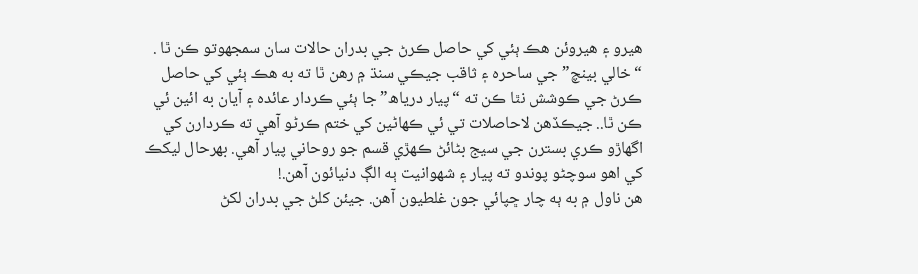ھيرو ۽ ھيروئن ھڪ ٻئي کي حاصل ڪرڻ جي بدران حالات سان سمجھوتو ڪن ٿا . “خالي بينچ” جي ساحره ۽ ثاقب جيڪي سنڌ ۾ رھن ٿا ته به ھڪ ٻئي کي حاصل ڪرڻ جي ڪوشش نٿا ڪن ته “پيار درياھ” جا ٻئي ڪردار عائده ۽ آيان به ائين ئي ڪن ٿا.. جيڪڏھن لاحاصلات تي ئي ڪھاڻين کي ختم ڪرڻو آھي ته ڪردارن کي اگھاڙو ڪري بسترن جي سيج بڻائڻ ڪھڙي قسم جو روحاني پيار آھي. بھرحال ليکڪ کي اھو سوچڻو پوندو ته پيار ۽ شھوانيت ٻه الڳ دنيائون آھن.!
ھن ناول ۾ به ٻه چار ڇپائي جون غلطيون آھن. جيئن کلڻ جي بدران لکڻ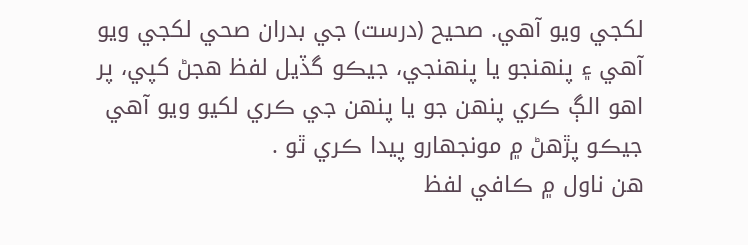لکجي ويو آھي. صحيح (درست) جي بدران صحي لکجي ويو آھي ۽ پنھنجو يا پنھنجي، جيڪو گڏيل لفظ ھجڻ کپي، پر اھو الڳ ڪري پنھن جو يا پنھن جي ڪري لکيو ويو آھي جيڪو پڙھڻ ۾ مونجھارو پيدا ڪري ٿو .
ھن ناول ۾ ڪافي لفظ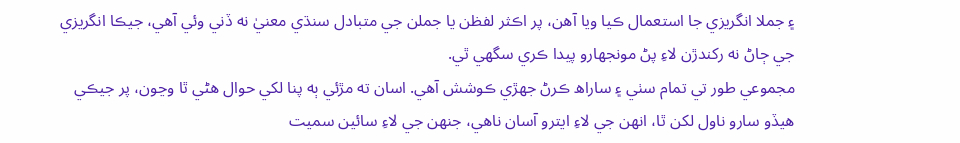۽ جملا انگريزي جا استعمال ڪيا ويا آھن، پر اڪثر لفظن يا جملن جي متبادل سنڌي معنيٰ نه ڏني وئي آھي، جيڪا انگريزي جي ڄاڻ نه رکندڙن لاءِ پڻ مونجھارو پيدا ڪري سگھي ٿي.
مجموعي طور تي تمام سٺي ۽ ساراھ ڪرڻ جھڙي ڪوشش آھي. اسان ته مڙئي ٻه پنا لکي حوال ھڻي ٿا وڃون، پر جيڪي ھيڏو سارو ناول لکن ٿا، انھن جي لاءِ ايترو آسان ناھي، جنھن جي لاءِ سائين سميت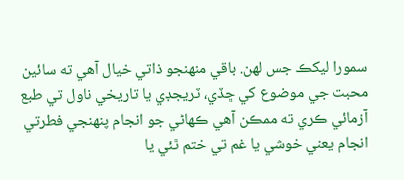سمورا ليکڪ جس لھن. باقي منھنجو ذاتي خيال آھي ته سائين محبت جي موضوع کي ڇڏي، ٽريجڊي يا تاريخي ناول تي طبع آزمائي ڪري ته ممڪن آھي ڪھاڻي جو انجام پنھنجي فطرتي انجام يعني خوشي يا غم تي ختم ٿئي يا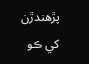پڙھندڙن کي ڪو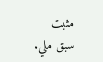مثبت سبق ملي.